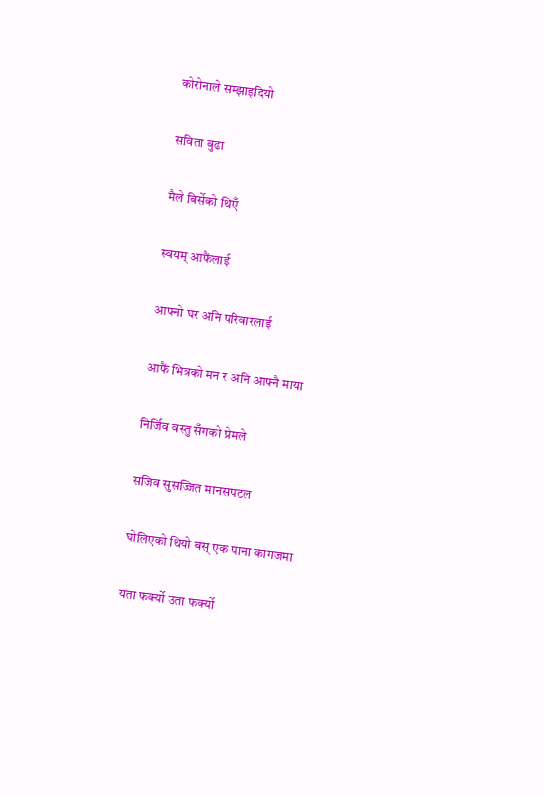कोरोनाले सम्झाइदियो

सविता बुढा

मैले बिर्सेको थिएँ

स्वयम् आफैंलाई

आफ्नो घर अनि परिवारलाई

आफैं भित्रको मन र अनि आफ्नै माया

निर्जिव वस्तु सँगको प्रेमले

सजिव सुसज्जित मानसपटल

घोलिएको थियो बस् एक पाना कागजमा

यता फर्क्यो उता फर्क्यो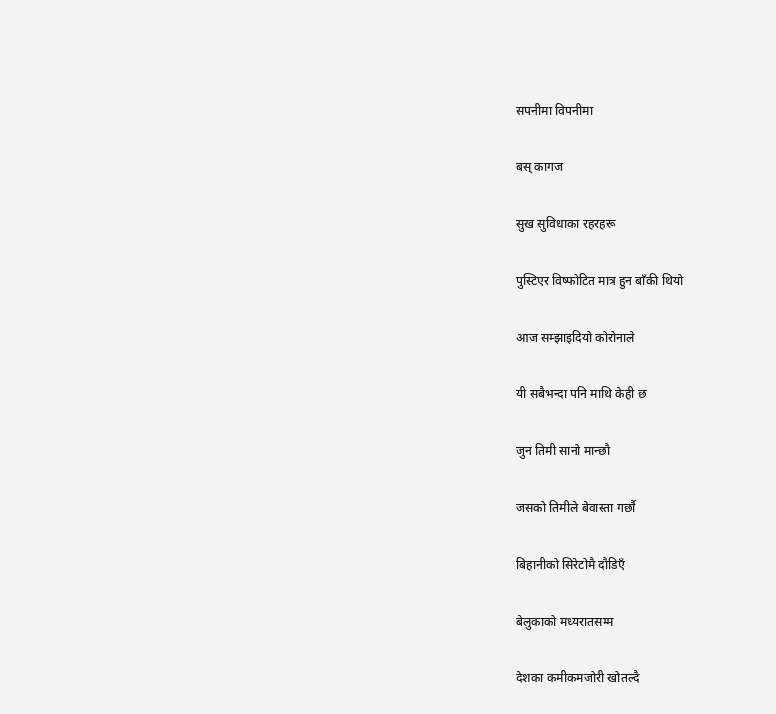सपनीमा विपनीमा

बस् कागज

सुख सुविधाका रहरहरू

पुस्टिएर विष्फोटित मात्र हुन बाँकी थियो

आज सम्झाइदियो कोरोनाले

यी सबैभन्दा पनि माथि केही छ

जुन तिमी सानो मान्छौ

जसको तिमीले बेवास्ता गर्छौ

बिहानीको सिरेटोमै दौडिएँ

बेलुकाको मध्यरातसम्म

देशका कमीकमजोरी खोतल्दै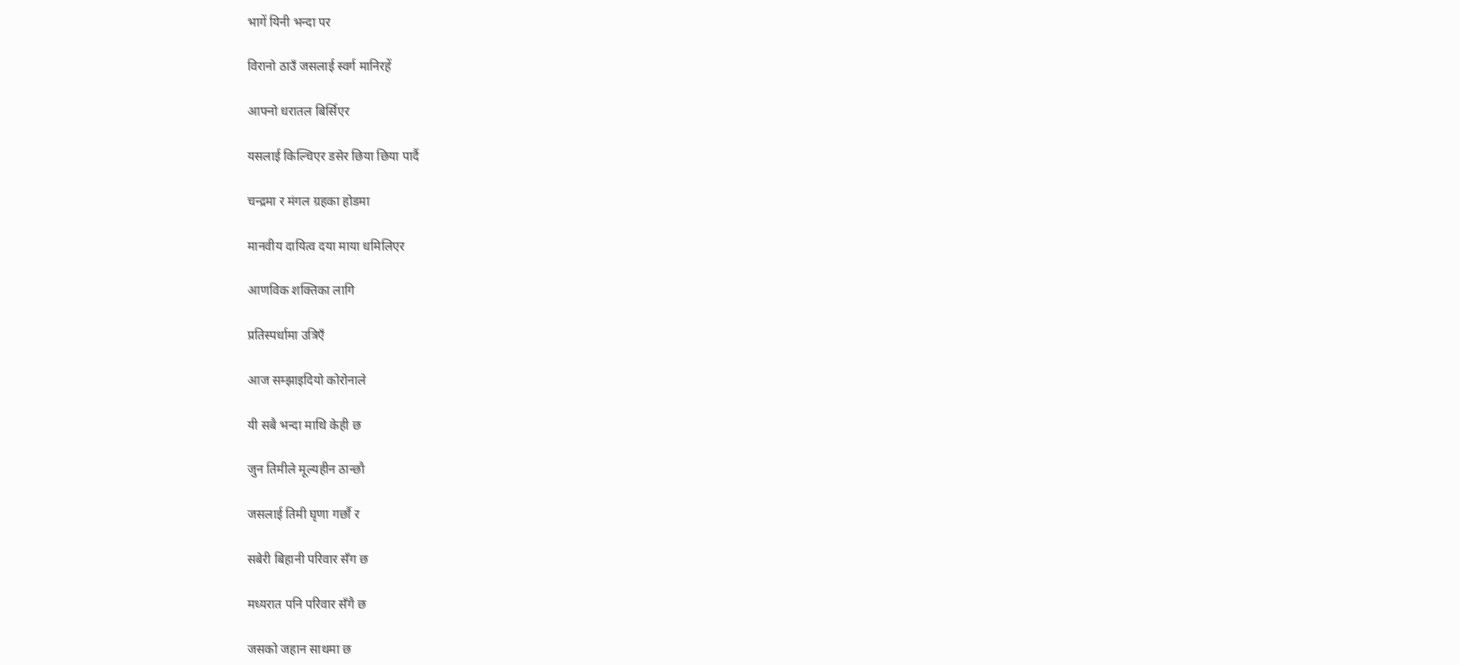भागें यिनी भन्दा पर

विरानो ठाउँ जसलाई स्वर्ग मानिरहें

आफ्नो धरातल बिर्सिएर

यसलाई किल्चिएर डसेर छिया छिया पार्दै

चन्द्रमा र मंगल ग्रहका होडमा

मानवीय दायित्व दया माया धमिलिएर

आणविक शक्तिका लागि

प्रतिस्पर्धामा उत्रिएँ

आज सम्झाइदियो कोरोनाले

यी सबै भन्दा माथि केही छ

जुन तिमीले मूल्यहीन ठान्छौ

जसलाई तिमी घृणा गर्छौ र

सबेरी बिहानी परिवार सँग छ

मध्यरात पनि परिवार सँगै छ

जसको जहान साथमा छ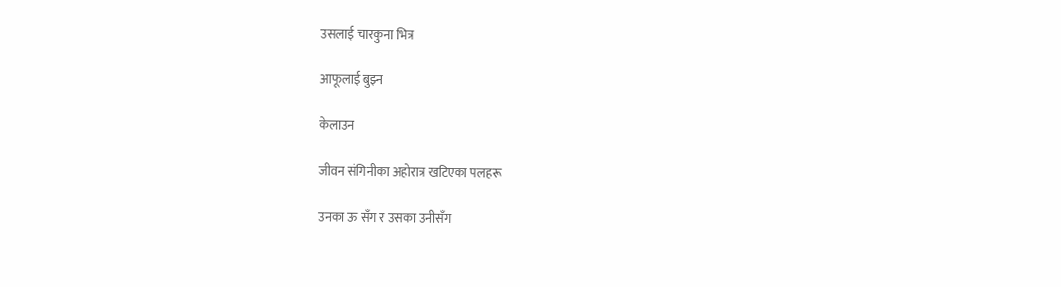उसलाई चारकुना भित्र

आफूलाई बुझ्न

केलाउन

जीवन संगिनीका अहोरात्र खटिएका पलहरू

उनका ऊ सँग र उसका उनीसँग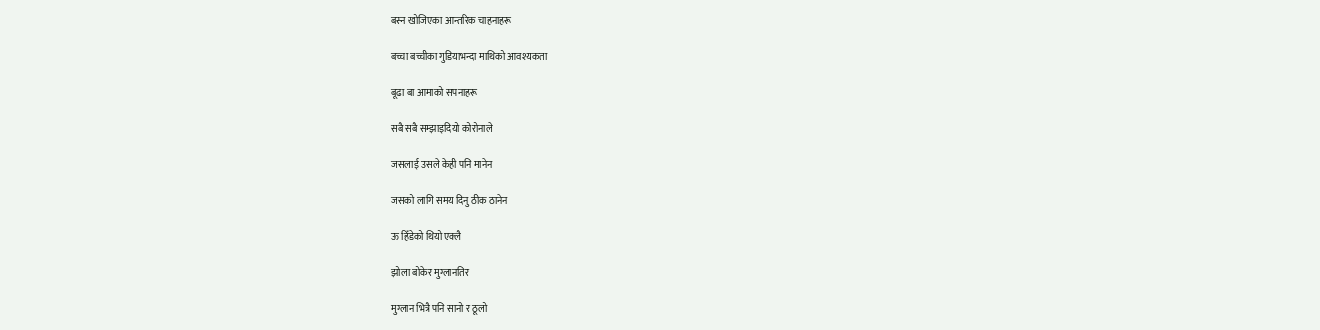बस्न खोजिएका आन्तरिक चाहनाहरू

बच्चा बच्चीका गुडियाभन्दा माथिको आवश्यकता

बूढा बा आमाको सपनाहरू

सबै सबै सम्झाइदियो कोरोनाले

जसलाई उसले केही पनि मानेन

जसको लागि समय दिनु ठीक ठानेन

ऊ हिँडेको थियो एक्लै

झोला बोकेर मुग्लानतिर

मुग्लान भित्रै पनि सानो र ठूलो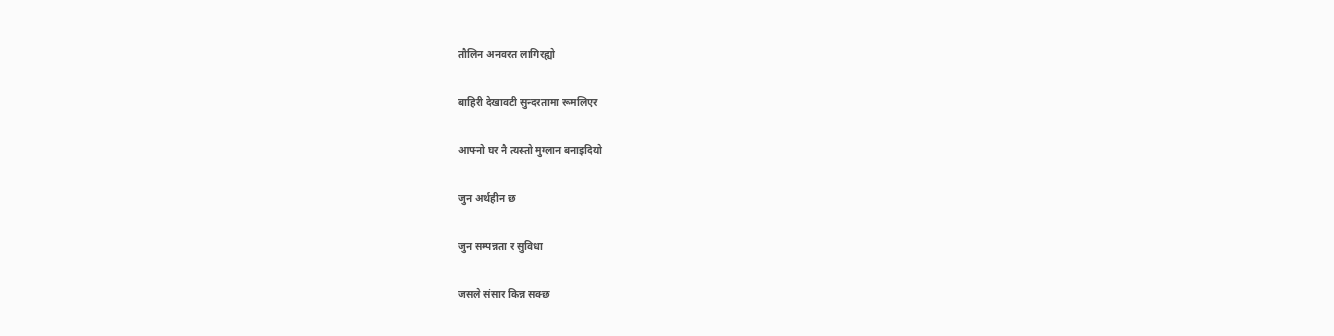तौलिन अनवरत लागिरह्यो

बाहिरी देखावटी सुन्दरतामा रूमलिएर

आफ्नो घर नै त्यस्तो मुग्लान बनाइदियो

जुन अर्थहीन छ

जुन सम्पन्नता र सुविधा

जसले संसार किन्न सक्छ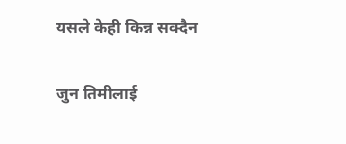यसले केही किन्न सक्दैन

जुन तिमीलाई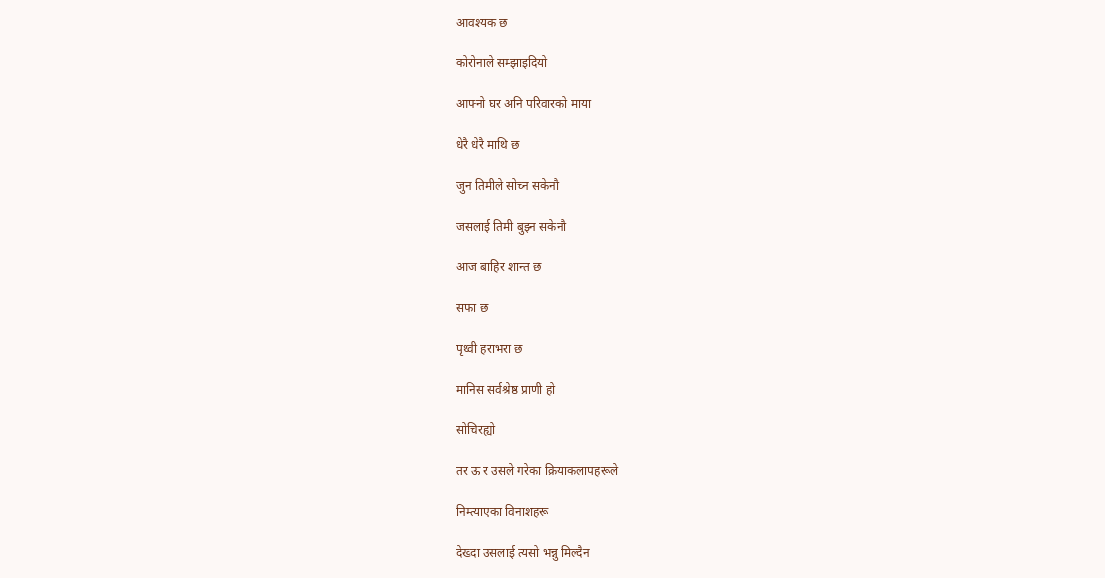आवश्यक छ

कोरोनाले सम्झाइदियो

आफ्नो घर अनि परिवारको माया

धेरै धेरै माथि छ

जुन तिमीले सोच्न सकेनौ

जसलाई तिमी बुझ्न सकेनौ

आज बाहिर शान्त छ

सफा छ

पृथ्वी हराभरा छ

मानिस सर्वश्रेष्ठ प्राणी हो

सोचिरह्यो

तर ऊ र उसले गरेका क्रियाकलापहरूले

निम्त्याएका विनाशहरू

देख्दा उसलाई त्यसो भन्नु मिल्दैन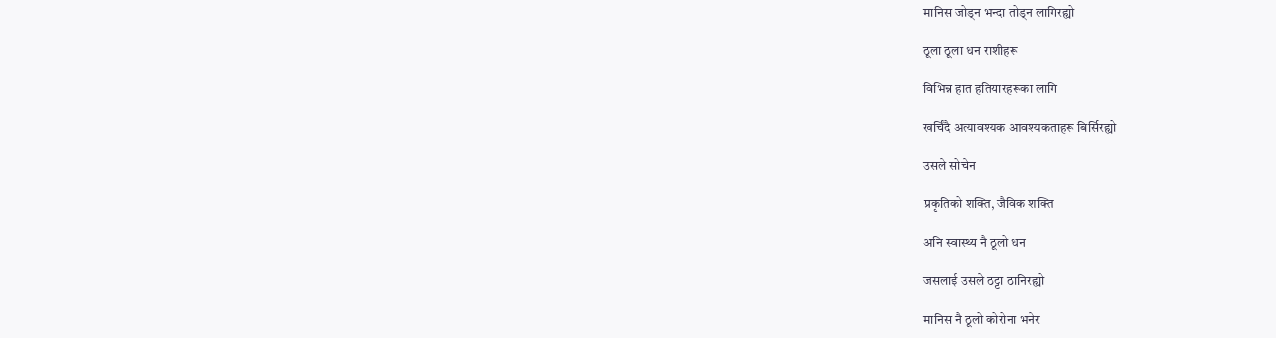मानिस जोड्न भन्दा तोड्न लागिरह्यो

ठूला ठूला धन राशीहरू

विभिन्न हात हतियारहरूका लागि

खर्चिंदै अत्यावश्यक आवश्यकताहरू बिर्सिरह्यो

उसले सोचेन

प्रकृतिको शक्ति, जैविक शक्ति

अनि स्वास्थ्य नै ठूलो धन

जसलाई उसले ठट्टा ठानिरह्यो

मानिस नै ठूलो कोरोना भनेर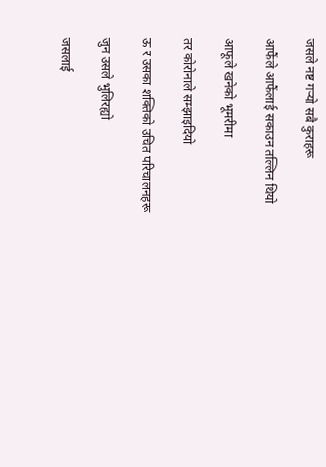जसले नष्ट गर्‍यो सबै कुराहरू

आफैंले आफैंलाई सकाउन तल्लिन थियो

आफूले खनेको भूमरीमा

तर कोरोनाले सम्झाइदियो

ऊ र उसका शक्तिको उचित परिचालनहरू

जुन उसले भुलिरह्यो

जसलाई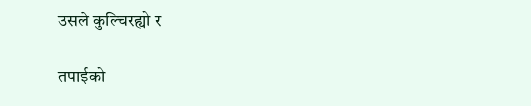उसले कुल्चिरह्यो र

तपाईको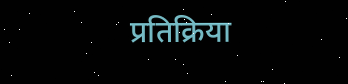प्रतिक्रिया